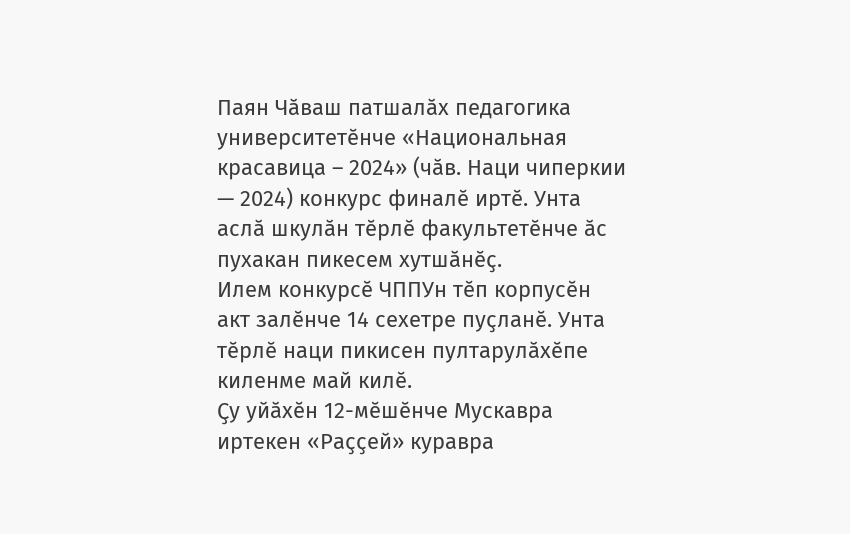Паян Чӑваш патшалӑх педагогика университетӗнче «Национальная красавица – 2024» (чӑв. Наци чиперкии — 2024) конкурс финалӗ иртӗ. Унта аслӑ шкулӑн тӗрлӗ факультетӗнче ӑс пухакан пикесем хутшӑнӗҫ.
Илем конкурсӗ ЧППУн тӗп корпусӗн акт залӗнче 14 сехетре пуҫланӗ. Унта тӗрлӗ наци пикисен пултарулӑхӗпе киленме май килӗ.
Ҫу уйӑхӗн 12-мӗшӗнче Мускавра иртекен «Раҫҫей» куравра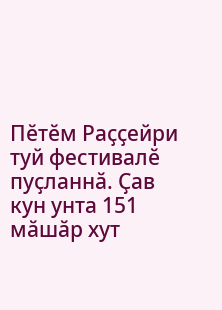Пӗтӗм Раҫҫейри туй фестивалӗ пуҫланнӑ. Ҫав кун унта 151 мӑшӑр хут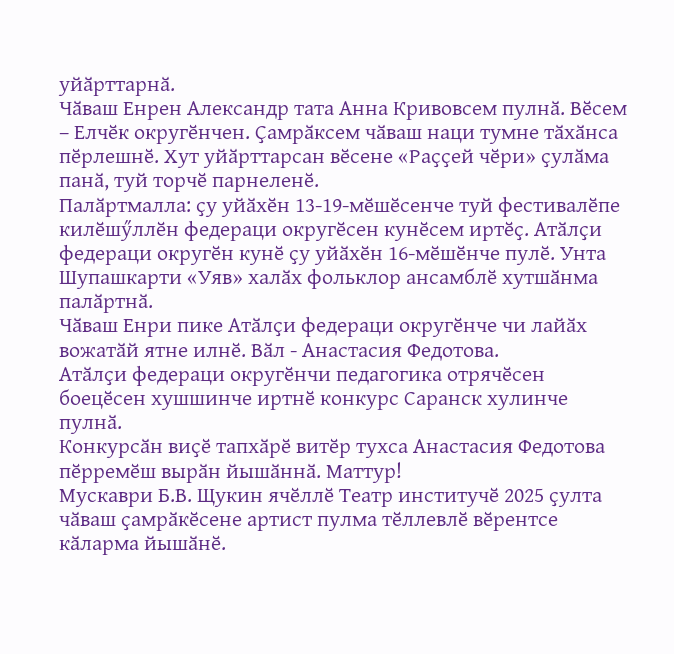уйӑрттарнӑ.
Чӑваш Енрен Александр тата Анна Кривовсем пулнӑ. Вӗсем – Елчӗк округӗнчен. Ҫамрӑксем чӑваш наци тумне тӑхӑнса пӗрлешнӗ. Хут уйӑрттарсан вӗсене «Раҫҫей чӗри» ҫулӑма панӑ, туй торчӗ парнеленӗ.
Палӑртмалла: ҫу уйӑхӗн 13-19-мӗшӗсенче туй фестивалӗпе килӗшӳллӗн федераци округӗсен кунӗсем иртӗҫ. Атӑлҫи федераци округӗн кунӗ ҫу уйӑхӗн 16-мӗшӗнче пулӗ. Унта Шупашкарти «Уяв» халӑх фольклор ансамблӗ хутшӑнма палӑртнӑ.
Чӑваш Енри пике Атӑлҫи федераци округӗнче чи лайӑх вожатӑй ятне илнӗ. Вӑл - Анастасия Федотова.
Атӑлҫи федераци округӗнчи педагогика отрячӗсен боецӗсен хушшинче иртнӗ конкурс Саранск хулинче пулнӑ.
Конкурсӑн виҫӗ тапхӑрӗ витӗр тухса Анастасия Федотова пӗрремӗш вырӑн йышӑннӑ. Маттур!
Мускаври Б.В. Щукин ячӗллӗ Театр институчӗ 2025 ҫулта чӑваш ҫамрӑкӗсене артист пулма тӗллевлӗ вӗрентсе кӑларма йышӑнӗ.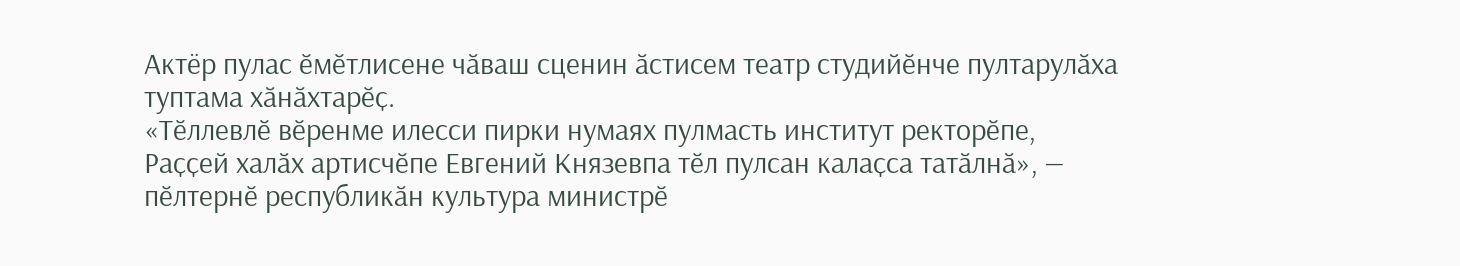Актёр пулас ӗмӗтлисене чӑваш сценин ӑстисем театр студийӗнче пултарулӑха туптама хӑнӑхтарӗҫ.
«Тӗллевлӗ вӗренме илесси пирки нумаях пулмасть институт ректорӗпе, Раҫҫей халӑх артисчӗпе Евгений Князевпа тӗл пулсан калаҫса татӑлнӑ», — пӗлтернӗ республикӑн культура министрӗ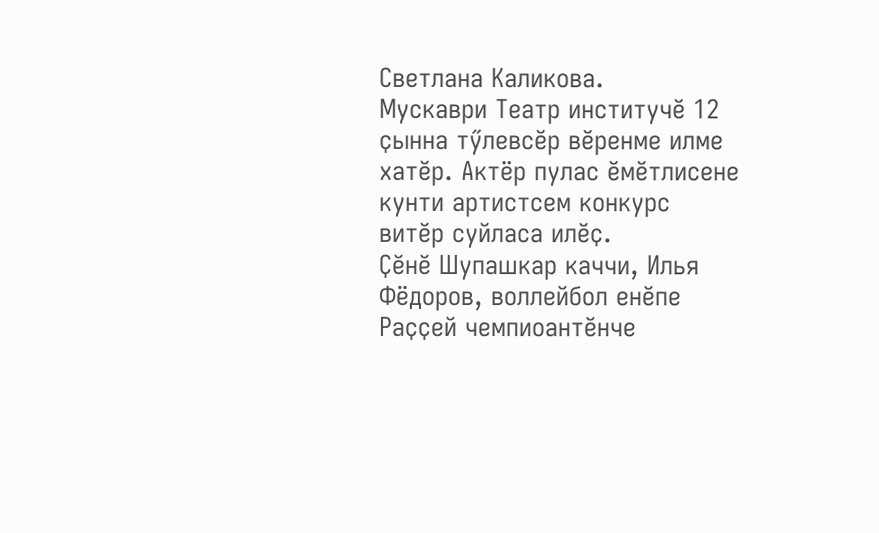Светлана Каликова.
Мускаври Театр институчӗ 12 ҫынна тӳлевсӗр вӗренме илме хатӗр. Актёр пулас ӗмӗтлисене кунти артистсем конкурс витӗр суйласа илӗҫ.
Ҫӗнӗ Шупашкар каччи, Илья Фёдоров, воллейбол енӗпе Раҫҫей чемпиоантӗнче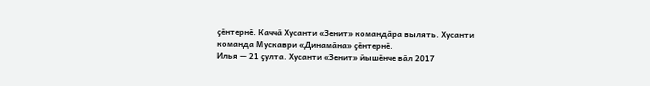ҫӗнтернӗ. Каччӑ Хусанти «Зенит» командӑра вылять. Хусанти команда Мускаври «Динамӑна» ҫӗнтернӗ.
Илья — 21 ҫулта. Хусанти «Зенит» йышӗнче вӑл 2017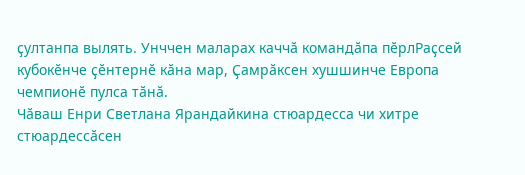ҫултанпа вылять. Унччен маларах каччӑ командӑпа пӗрлРаҫсей кубокӗнче ҫӗнтернӗ кӑна мар, Ҫамрӑксен хушшинче Европа чемпионӗ пулса тӑнӑ.
Чӑваш Енри Светлана Ярандайкина стюардесса чи хитре стюардессӑсен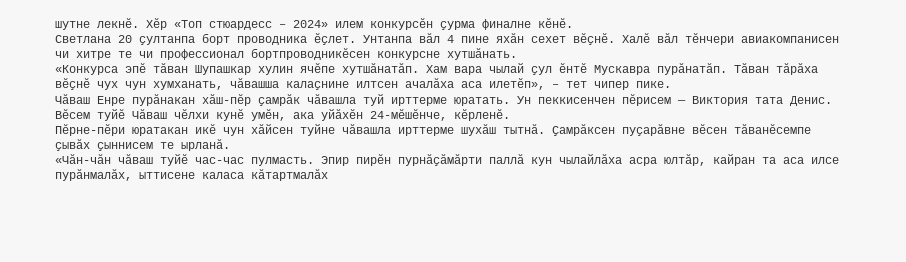шутне лекнӗ. Хӗр «Топ стюардесс – 2024» илем конкурсӗн ҫурма финалне кӗнӗ.
Светлана 20 ҫултанпа борт проводника ӗҫлет. Унтанпа вӑл 4 пине яхӑн сехет вӗҫнӗ. Халӗ вӑл тӗнчери авиакомпанисен чи хитре те чи профессионал бортпроводникӗсен конкурсне хутшӑнать.
«Конкурса эпӗ тӑван Шупашкар хулин ячӗпе хутшӑнатӑп. Хам вара чылай ҫул ӗнтӗ Мускавра пурӑнатӑп. Тӑван тӑрӑха вӗҫнӗ чух чун хумханать, чӑвашша калаҫнине илтсен ачалӑха аса илетӗп», – тет чипер пике.
Чӑваш Енре пурӑнакан хӑш-пӗр ҫамрӑк чӑвашла туй ирттерме юратать. Ун пеккисенчен пӗрисем — Виктория тата Денис. Вӗсем туйӗ Чӑваш чӗлхи кунӗ умӗн, ака уйӑхӗн 24-мӗшӗнче, кӗрленӗ.
Пӗрне-пӗри юратакан икӗ чун хӑйсен туйне чӑвашла ирттерме шухӑш тытнӑ. Ҫамрӑксен пуҫарӑвне вӗсен тӑванӗсемпе ҫывӑх ҫыннисем те ырланӑ.
«Чӑн-чӑн чӑваш туйӗ час-час пулмасть. Эпир пирӗн пурнӑҫӑмӑрти паллӑ кун чылайлӑха асра юлтӑр, кайран та аса илсе пурӑнмалӑх, ыттисене каласа кӑтартмалӑх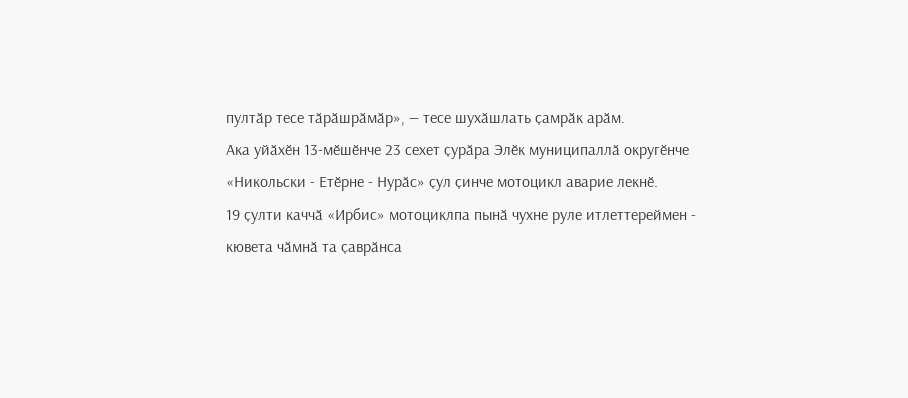пултӑр тесе тӑрӑшрӑмӑр», — тесе шухӑшлать ҫамрӑк арӑм.
Ака уйӑхӗн 13-мӗшӗнче 23 сехет ҫурӑра Элӗк муниципаллӑ округӗнче «Никольски - Етӗрне - Нурӑс» ҫул ҫинче мотоцикл аварие лекнӗ.
19 ҫулти каччӑ «Ирбис» мотоциклпа пынӑ чухне руле итлеттереймен - кювета чӑмнӑ та ҫаврӑнса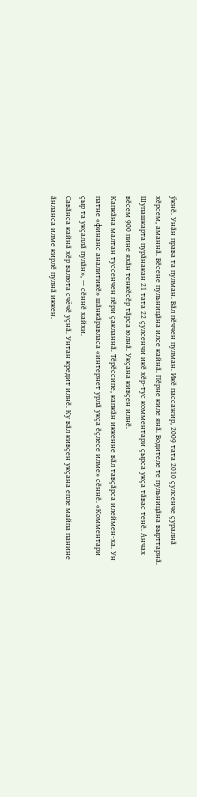ӳкнӗ. Унӑн права та пулман. Вӑл пӗччен пулман. Икӗ пассажир, 2009 тата 2010 ҫулсенче ҫуралнӑ хӗрсем, аманнӑ. Вӗсене пульницӑна илсе кайнӑ. Пӗрне киле янӑ. Водителе те пульницӑна вырттарнӑ.
Шупашкарта пурӑнакан 21 тата 22 ҫулсенчи икӗ хӗр-тус комментари ҫырса укҫа тӑвас тенӗ. Анчах вӗсем 900 пине яхӑн тенкӗсӗр тӑрса юлнӑ. Укҫана кивҫен илнӗ.
Капкӑна малтан туссенчен пӗри ҫакланнӑ. Тӗрӗссипе, капкӑн иккенне вӑл тавҫӑрса илеймен-ха. Ун патне «финанс аналитикӗ» шӑнкӑравласа «интернет урлӑ укҫа ӗҫлесе илме» сӗннӗ. «Комментари ҫыр та укҫаллӑ пулӑн», — сӗннӗ хайхи.
Савӑнса кайнӑ хӗр валюта счёчӗ уҫнӑ. Унтан кредит илнӗ. Ку вӑл кивҫен укҫана епле майпа панине ӑнланса илме кирлӗ пулнӑ иккен.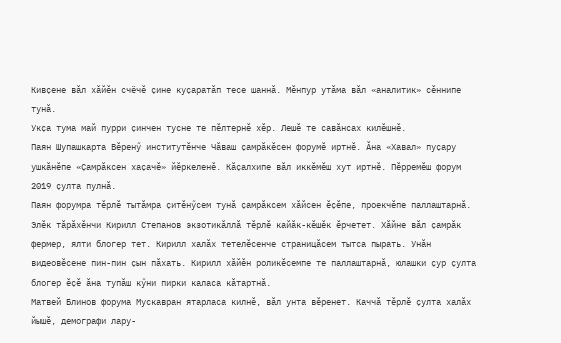Кивҫене вӑл хӑйӗн счёчӗ ҫине куҫаратӑп тесе шаннӑ. Мӗнпур утӑма вӑл «аналитик» сӗннипе тунӑ.
Укҫа тума май пурри ҫинчен тусне те пӗлтернӗ хӗр. Лешӗ те савӑнсах килӗшнӗ.
Паян Шупашкарта Вӗренӳ институтӗнче Чӑваш ҫамрӑкӗсен форумӗ иртнӗ. Ӑна «Хавал» пуҫару ушкӑнӗпе «Ҫамрӑксен хаҫачӗ» йӗркеленӗ. Кӑҫалхипе вӑл иккӗмӗш хут иртнӗ. Пӗрремӗш форум 2019 ҫулта пулнӑ.
Паян форумра тӗрлӗ тытӑмра ҫитӗнӳсем тунӑ ҫамрӑксем хӑйсен ӗҫӗпе, проекчӗпе паллаштарнӑ. Элӗк тӑрӑхӗнчи Кирилл Степанов экзотикӑллӑ тӗрлӗ кайӑк-кӗшӗк ӗрчетет. Хӑйне вӑл ҫамрӑк фермер, ялти блогер тет. Кирилл халӑх тетелӗсенче страницӑсем тытса пырать. Унӑн видеовӗсене пин-пин ҫын пӑхать. Кирилл хӑйӗн роликӗсемпе те паллаштарнӑ, юлашки ҫур ҫулта блогер ӗҫӗ ӑна тупӑш кӳни пирки каласа кӑтартнӑ.
Матвей Блинов форума Мускавран ятарласа килнӗ, вӑл унта вӗренет. Каччӑ тӗрлӗ ҫулта халӑх йышӗ, демографи лару-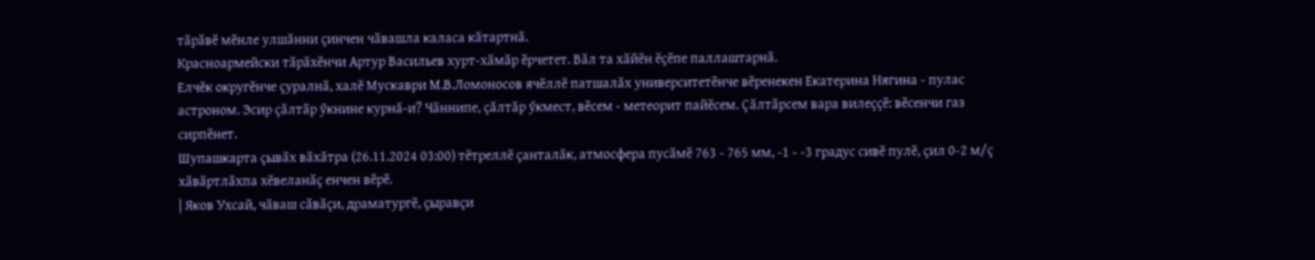тӑрӑвӗ мӗнле улшӑнни ҫинчен чӑвашла каласа кӑтартнӑ.
Красноармейски тӑрӑхӗнчи Артур Васильев хурт-хӑмӑр ӗрчетет. Вӑл та хӑйӗн ӗҫӗпе паллаштарнӑ.
Елчӗк округӗнче ҫуралнӑ, халӗ Мускаври М.В.Ломоносов ячӗллӗ патшалӑх университетӗнче вӗренекен Екатерина Нягина - пулас астроном. Эсир ҫӑлтӑр ӳкнине курнӑ-и? Чӑннипе, ҫӑлтӑр ӳкмест, вӗсем - метеорит пайӗсем. Ҫӑлтӑрсем вара вилеҫҫӗ: вӗсенчи газ сирпӗнет.
Шупашкарта ҫывӑх вӑхӑтра (26.11.2024 03:00) тӗтреллӗ ҫанталӑк, атмосфера пусӑмӗ 763 - 765 мм, -1 - -3 градус сивӗ пулӗ, ҫил 0-2 м/ҫ хӑвӑртлӑхпа хӗвеланӑҫ енчен вӗрӗ.
| Яков Ухсай, чӑваш сӑвӑҫи, драматургӗ, ҫыравҫи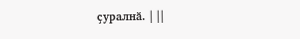ҫуралнӑ. | ||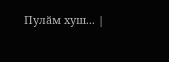Пулӑм хуш... |